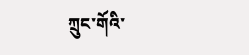ཀྲུང་གོའི་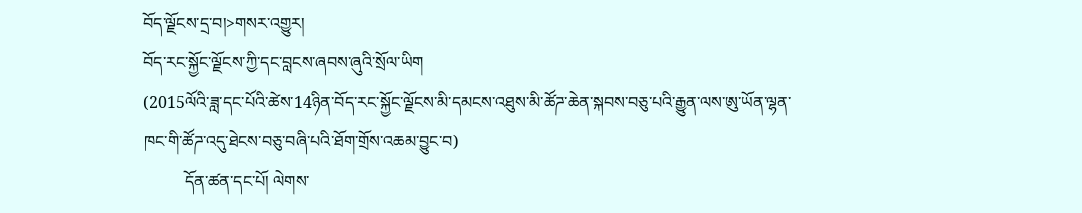བོད་ལྗོངས་དྲ་བ།>གསར་འགྱུར།
བོད་རང་སྐྱོང་ལྗོངས་ཀྱི་དང་བླངས་ཞབས་ཞུའི་སྲོལ་ཡིག
(2015ལོའི་ཟླ་དང་པོའི་ཚེས་14ཉིན་བོད་རང་སྐྱོང་ལྗོངས་མི་དམངས་འཐུས་མི་ཚོཌ་ཆེན་སྐབས་བཅུ་པའི་རྒྱུན་ལས་ཨུ་ཡོན་ལྷན་ཁང་གི་ཚོཌ་འདུ་ཐེངས་བཅུ་བཞི་པའི་ཐོག་གྲོས་འཆམ་བྱུང་བ)
          དོན་ཚན་དང་པོ། ལེགས་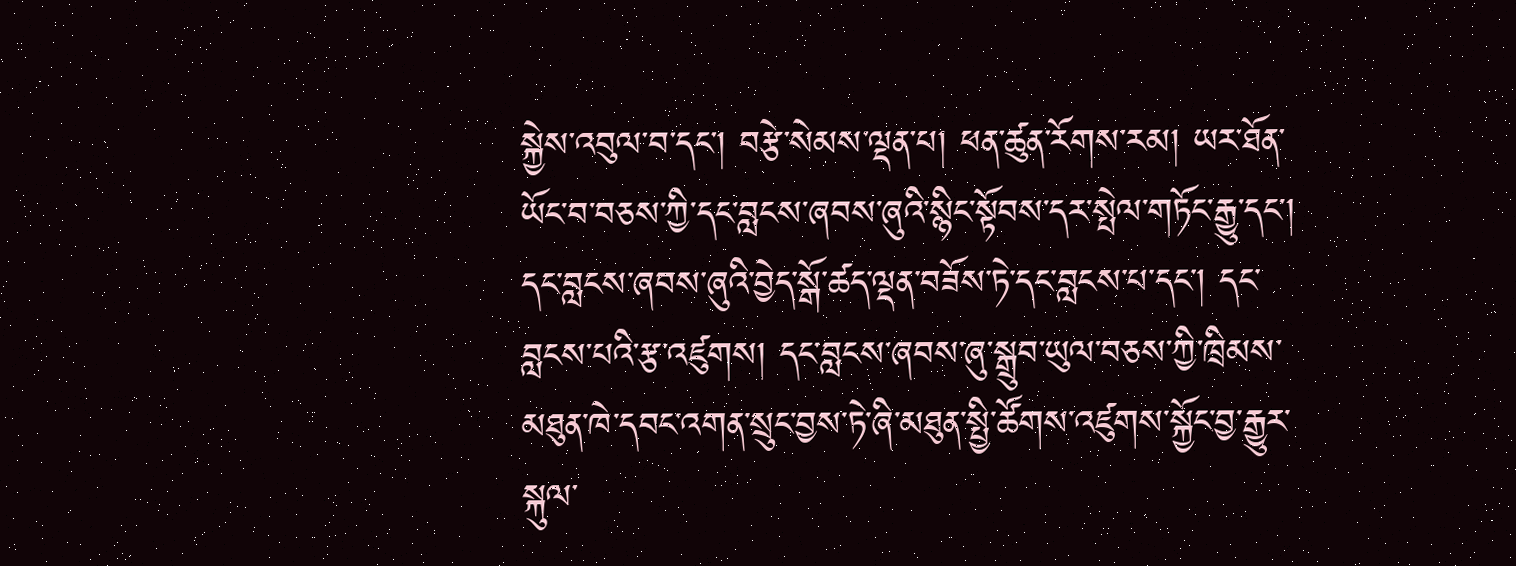སྐྱེས་འབུལ་བ་དང་། བརྩེ་སེམས་ལྡན་པ། ཕན་ཚུན་རོགས་རམ། ཡར་ཐོན་ཡོང་བ་བཅས་ཀྱི་དང་བླངས་ཞབས་ཞུའི་སྙིང་སྟོབས་དར་སྤེལ་གཏོང་རྒྱུ་དང་། དང་བླངས་ཞབས་ཞུའི་བྱེད་སྒོ་ཚད་ལྡན་བཟོས་ཏེ་དང་བླངས་པ་དང་། དང་བླངས་པའི་རྩ་འཛུགས། དང་བླངས་ཞབས་ཞུ་སྒྲུབ་ཡུལ་བཅས་ཀྱི་ཁྲིམས་མཐུན་ཁེ་དབང་འགན་སྲུང་བྱས་ཏེ་ཞི་མཐུན་སྤྱི་ཚོགས་འཛུགས་སྐྱོང་བྱ་རྒྱུར་སྐུལ་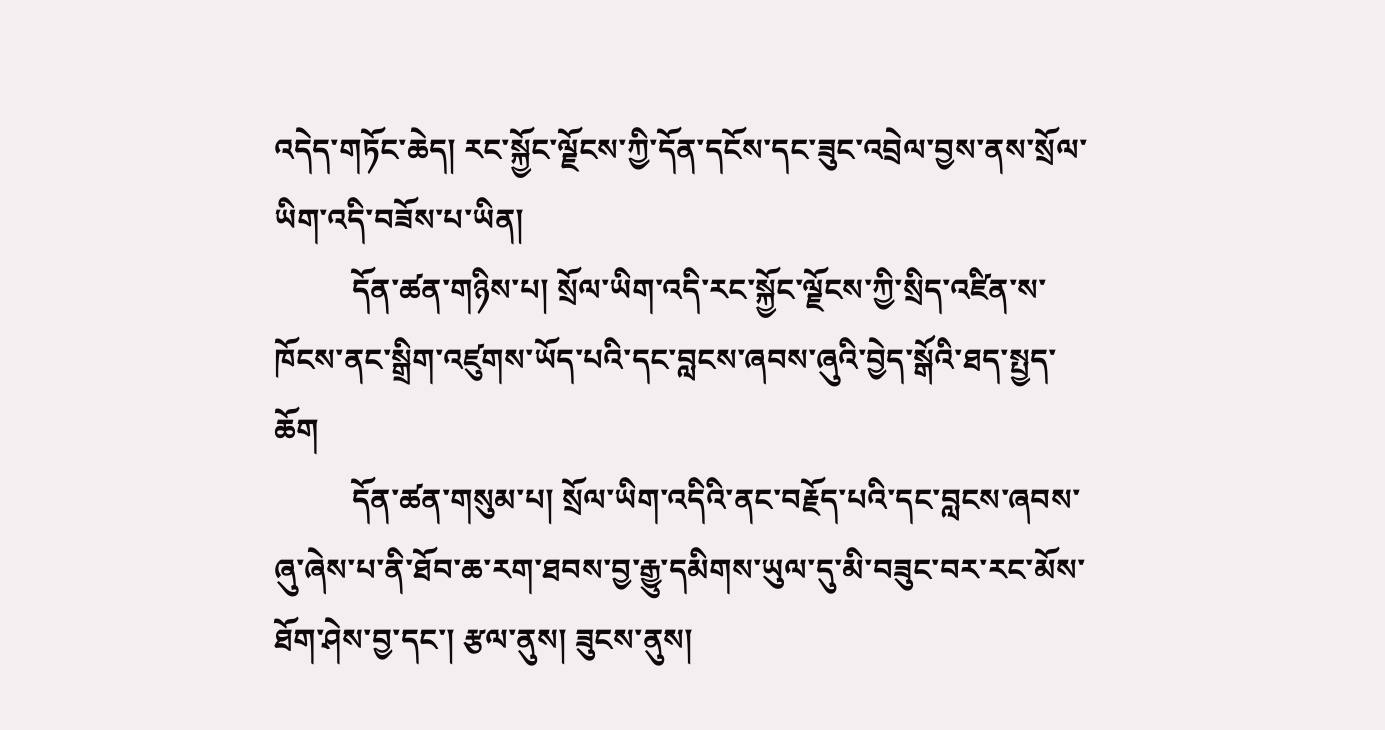འདེད་གཏོང་ཆེད། རང་སྐྱོང་ལྗོངས་ཀྱི་དོན་དངོས་དང་ཟུང་འབྲེལ་བྱས་ནས་སྲོལ་ཡིག་འདི་བཟོས་པ་ཡིན།
          དོན་ཚན་གཉིས་པ། སྲོལ་ཡིག་འདི་རང་སྐྱོང་ལྗོངས་ཀྱི་སྲིད་འཛིན་ས་ཁོངས་ནང་སྒྲིག་འཛུགས་ཡོད་པའི་དང་བླངས་ཞབས་ཞུའི་བྱེད་སྒོའི་ཐད་སྤྱད་ཆོག
          དོན་ཚན་གསུམ་པ། སྲོལ་ཡིག་འདིའི་ནང་བརྗོད་པའི་དང་བླངས་ཞབས་ཞུ་ཞེས་པ་ནི་ཐོབ་ཆ་རག་ཐབས་བྱ་རྒྱུ་དམིགས་ཡུལ་དུ་མི་བཟུང་བར་རང་མོས་ཐོག་ཤེས་བྱ་དང་། རྩལ་ནུས། ཟུངས་ནུས།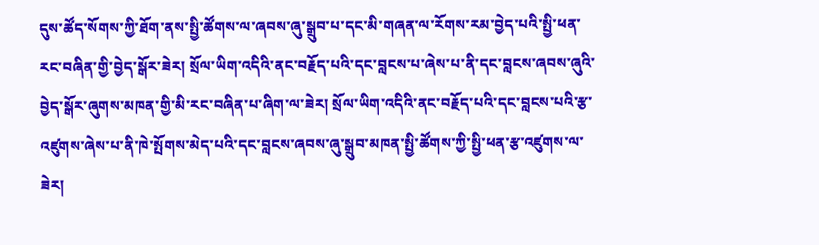དུས་ཚོད་སོགས་ཀྱི་ཐོག་ནས་སྤྱི་ཚོགས་ལ་ཞབས་ཞུ་སྒྲུབ་པ་དང་མི་གཞན་ལ་རོགས་རམ་བྱེད་པའི་སྤྱི་ཕན་རང་བཞིན་གྱི་བྱེད་སྒོར་ཟེར། སྲོལ་ཡིག་འདིའི་ནང་བརྗོད་པའི་དང་བླངས་པ་ཞེས་པ་ནི་དང་བླངས་ཞབས་ཞུའི་བྱེད་སྒོར་ཞུགས་མཁན་གྱི་མི་རང་བཞིན་པ་ཞིག་ལ་ཟེར། སྲོལ་ཡིག་འདིའི་ནང་བརྗོད་པའི་དང་བླངས་པའི་རྩ་འཛུགས་ཞེས་པ་ནི་ཁེ་སྤོགས་མེད་པའི་དང་བླངས་ཞབས་ཞུ་སྒྲུབ་མཁན་སྤྱི་ཚོགས་ཀྱི་སྤྱི་ཕན་རྩ་འཛུགས་ལ་ཟེར།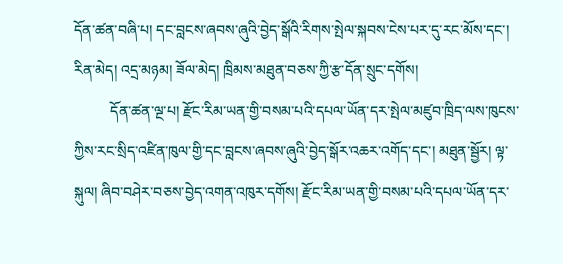དོན་ཚན་བཞི་པ། དང་བླངས་ཞབས་ཞུའི་བྱེད་སྒོའི་རིགས་སྤེལ་སྐབས་ངེས་པར་དུ་རང་མོས་དང་། རིན་མེད། འདྲ་མཉམ། ཟོལ་མེད། ཁྲིམས་མཐུན་བཅས་ཀྱི་རྩ་དོན་སྲུང་དགོས།
          དོན་ཚན་ལྔ་པ། རྫོང་རིམ་ཡན་གྱི་བསམ་པའི་དཔལ་ཡོན་དར་སྤེལ་མཛུབ་ཁྲིད་ལས་ཁུངས་ཀྱིས་རང་སྲིད་འཛིན་ཁུལ་གྱི་དང་བླངས་ཞབས་ཞུའི་བྱེད་སྒོར་འཆར་འགོད་དང་། མཐུན་སྦྱོར། ལྟ་སྐུལ། ཞིབ་བཤེར་བཅས་བྱེད་འགན་འཁུར་དགོས། རྫོང་རིམ་ཡན་གྱི་བསམ་པའི་དཔལ་ཡོན་དར་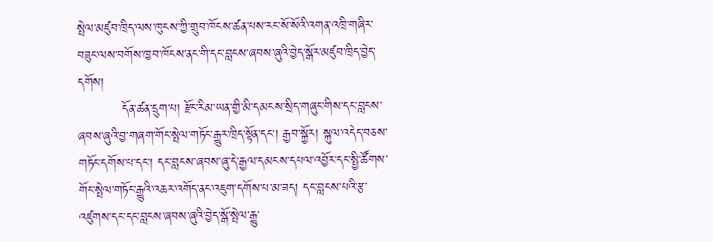སྤེལ་མཛུབ་ཁྲིད་ལས་ཁུངས་ཀྱི་གྲུབ་ཁོངས་ཚན་པས་རང་སོ་སོའི་འགན་འཁྲི་གཞིར་བཟུང་ལས་བགོས་ཁྱབ་ཁོངས་ནང་གི་དང་བླངས་ཞབས་ཞུའི་བྱེད་སྒོར་མཛུབ་ཁྲིད་བྱེད་དགོས།
          དོན་ཚན་དྲུག་པ། རྫོང་རིམ་ཡན་གྱི་མི་དམངས་སྲིད་གཞུང་གིས་དང་བླངས་ཞབས་ཞུའི་བྱ་གཞག་གོང་སྤེལ་གཏོང་རྒྱུར་ཁྲིད་སྟོན་དང་། རྒྱབ་སྐྱོར། སྐུལ་འདེད་བཅས་གཏོང་དགོས་པ་དང་། དང་བླངས་ཞབས་ཞུ་དེ་རྒྱལ་དམངས་དཔལ་འབྱོར་དང་སྤྱི་ཚོགས་གོང་སྤེལ་གཏོང་རྒྱུའི་འཆར་འགོད་ནང་འཇུག་དགོས་པ་མ་ཟད། དང་བླངས་པའི་རྩ་འཛུགས་དང་དང་བླངས་ཞབས་ཞུའི་བྱེད་སྒོ་སྤེལ་རྒྱུ་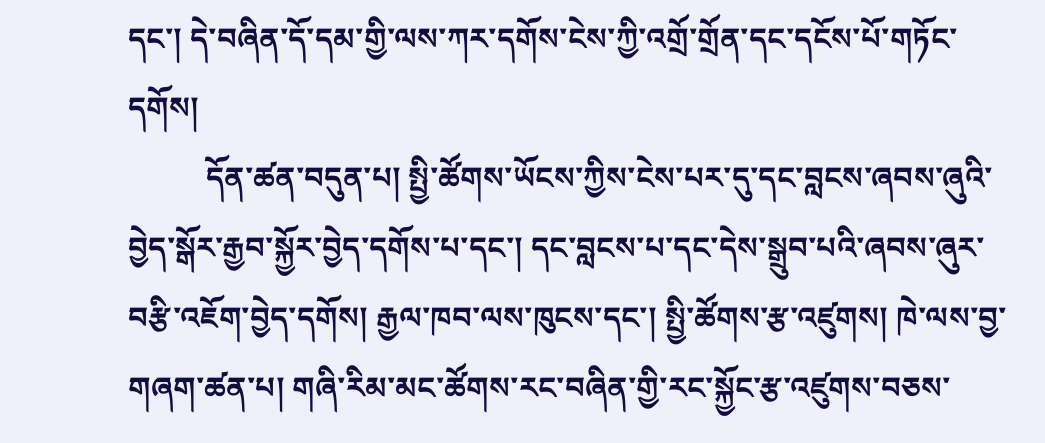དང་། དེ་བཞིན་དོ་དམ་གྱི་ལས་ཀར་དགོས་ངེས་ཀྱི་འགྲོ་གྲོན་དང་དངོས་པོ་གཏོང་དགོས།
          དོན་ཚན་བདུན་པ། སྤྱི་ཚོགས་ཡོངས་ཀྱིས་ངེས་པར་དུ་དང་བླངས་ཞབས་ཞུའི་བྱེད་སྒོར་རྒྱབ་སྐྱོར་བྱེད་དགོས་པ་དང་། དང་བླངས་པ་དང་དེས་སྒྲུབ་པའི་ཞབས་ཞུར་བརྩི་འཇོག་བྱེད་དགོས། རྒྱལ་ཁབ་ལས་ཁུངས་དང་། སྤྱི་ཚོགས་རྩ་འཛུགས། ཁེ་ལས་བྱ་གཞག་ཚན་པ། གཞི་རིམ་མང་ཚོགས་རང་བཞིན་གྱི་རང་སྐྱོང་རྩ་འཛུགས་བཅས་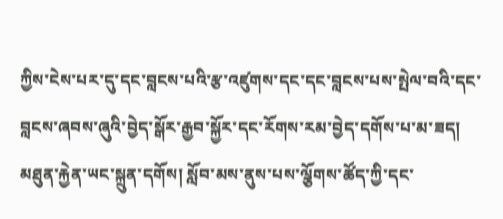ཀྱིས་ངེས་པར་དུ་དང་བླངས་པའི་རྩ་འཛུགས་དང་དང་བླངས་པས་སྤེལ་བའི་དང་བླངས་ཞབས་ཞུའི་བྱེད་སྒོར་རྒྱབ་སྐྱོར་དང་རོགས་རམ་བྱེད་དགོས་པ་མ་ཟད། མཐུན་རྐྱེན་ཡང་སྐྲུན་དགོས། སློབ་མས་ནུས་པས་ལྕོགས་ཚོད་ཀྱི་དང་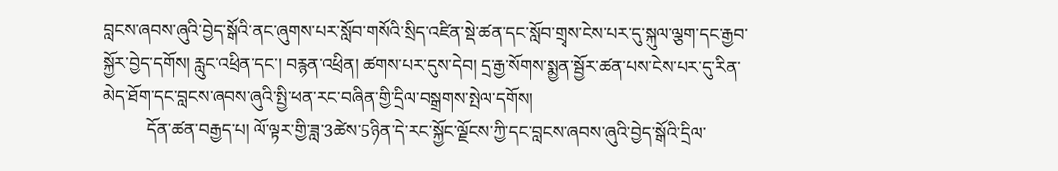བླངས་ཞབས་ཞུའི་བྱེད་སྒོའི་ནང་ཞུགས་པར་སློབ་གསོའི་སྲིད་འཛིན་སྡེ་ཚན་དང་སློབ་གྲྭས་ངེས་པར་དུ་སྐུལ་ལྕག་དང་རྒྱབ་སྐྱོར་བྱེད་དགོས། རླུང་འཕྲིན་དང་། བརྙན་འཕྲིན། ཚགས་པར་དུས་དེབ། དྲ་རྒྱ་སོགས་སྨྱན་སྦྱོར་ཚན་པས་ངེས་པར་དུ་རིན་མེད་ཐོག་དང་བླངས་ཞབས་ཞུའི་སྤྱི་ཕན་རང་བཞིན་གྱི་དྲིལ་བསྒྲགས་སྤེལ་དགོས།
          དོན་ཚན་བརྒྱད་པ། ལོ་ལྟར་གྱི་ཟླ་3ཚེས་5ཉིན་དེ་རང་སྐྱོང་ལྗོངས་ཀྱི་དང་བླངས་ཞབས་ཞུའི་བྱེད་སྒོའི་དྲིལ་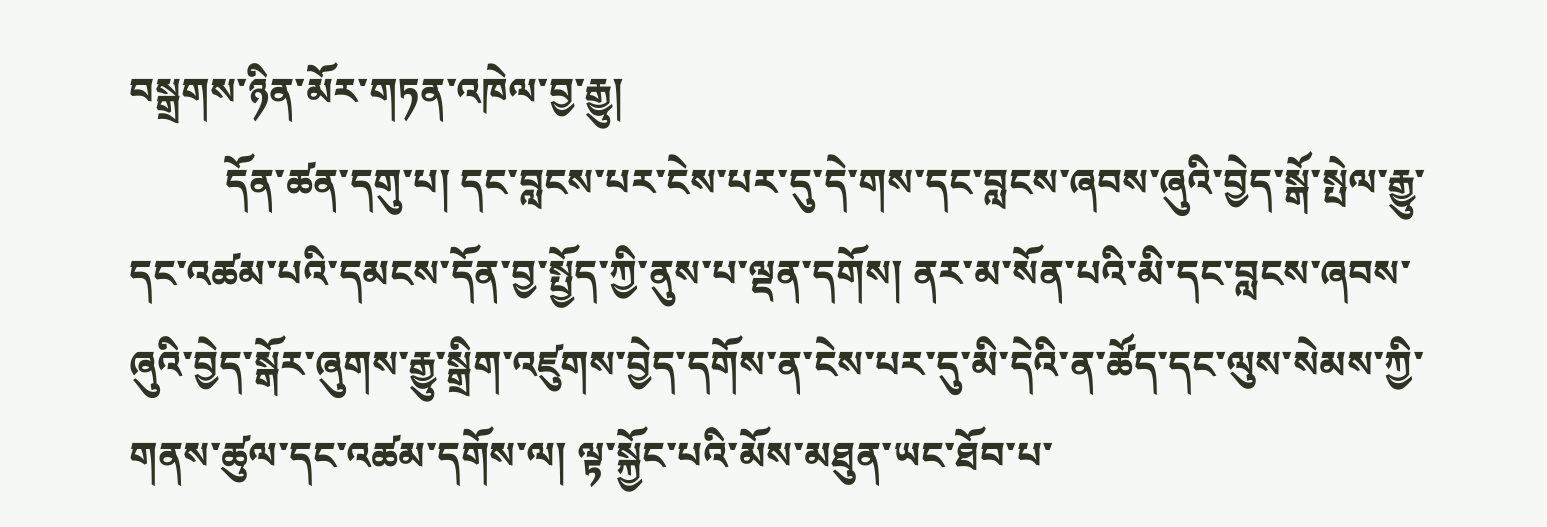བསྒྲགས་ཉིན་མོར་གཏན་འཁེལ་བྱ་རྒྱུ།
          དོན་ཚན་དགུ་པ། དང་བླངས་པར་ངེས་པར་དུ་དེ་གས་དང་བླངས་ཞབས་ཞུའི་བྱེད་སྒོ་སྤེལ་རྒྱུ་དང་འཚམ་པའི་དམངས་དོན་བྱ་སྤྱོད་ཀྱི་ནུས་པ་ལྡན་དགོས། ནར་མ་སོན་པའི་མི་དང་བླངས་ཞབས་ཞུའི་བྱེད་སྒོར་ཞུགས་རྒྱུ་སྒྲིག་འཛུགས་བྱེད་དགོས་ན་ངེས་པར་དུ་མི་དེའི་ན་ཚོད་དང་ལུས་སེམས་ཀྱི་གནས་ཚུལ་དང་འཚམ་དགོས་ལ། ལྟ་སྐྱོང་པའི་མོས་མཐུན་ཡང་ཐོབ་པ་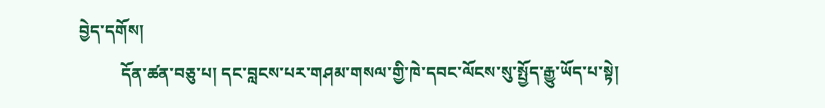བྱེད་དགོས།
          དོན་ཚན་བཅུ་པ། དང་བླངས་པར་གཤམ་གསལ་གྱི་ཁེ་དབང་ལོངས་སུ་སྤྱོད་རྒྱུ་ཡོད་པ་སྟེ།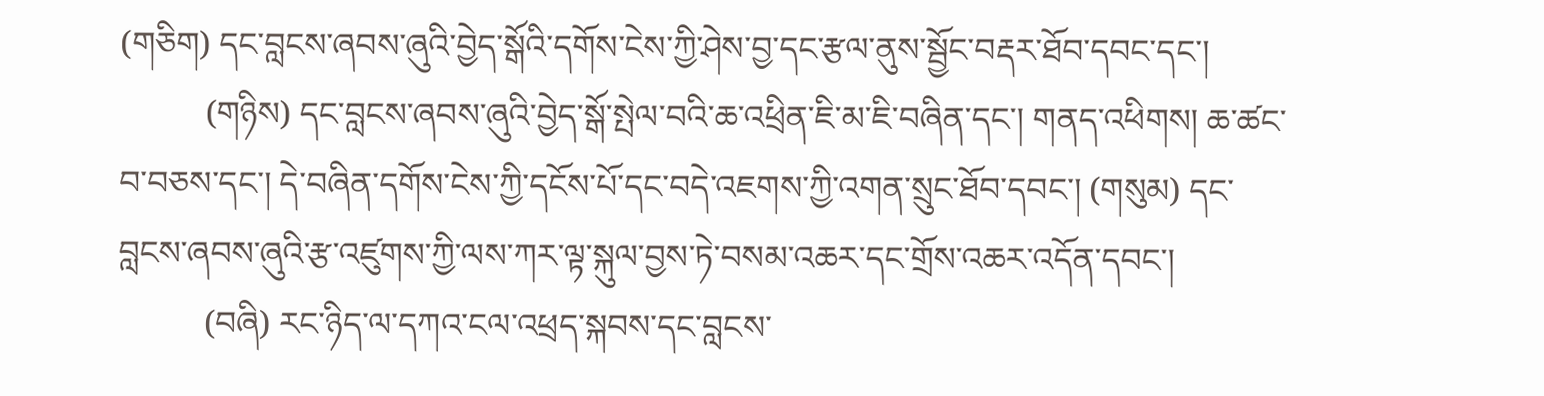(གཅིག) དང་བླངས་ཞབས་ཞུའི་བྱེད་སྒོའི་དགོས་ངེས་ཀྱི་ཤེས་བྱ་དང་རྩལ་ནུས་སྦྱོང་བརྡར་ཐོབ་དབང་དང་།
          (གཉིས) དང་བླངས་ཞབས་ཞུའི་བྱེད་སྒོ་སྤེལ་བའི་ཆ་འཕྲིན་ཇི་མ་ཇི་བཞིན་དང་། གནད་འཕིགས། ཆ་ཚང་བ་བཅས་དང་། དེ་བཞིན་དགོས་ངེས་ཀྱི་དངོས་པོ་དང་བདེ་འཇགས་ཀྱི་འགན་སྲུང་ཐོབ་དབང་། (གསུམ) དང་བླངས་ཞབས་ཞུའི་རྩ་འཛུགས་ཀྱི་ལས་ཀར་ལྟ་སྐུལ་བྱས་ཏེ་བསམ་འཆར་དང་གྲོས་འཆར་འདོན་དབང་།
          (བཞི) རང་ཉིད་ལ་དཀའ་ངལ་འཕྲད་སྐབས་དང་བླངས་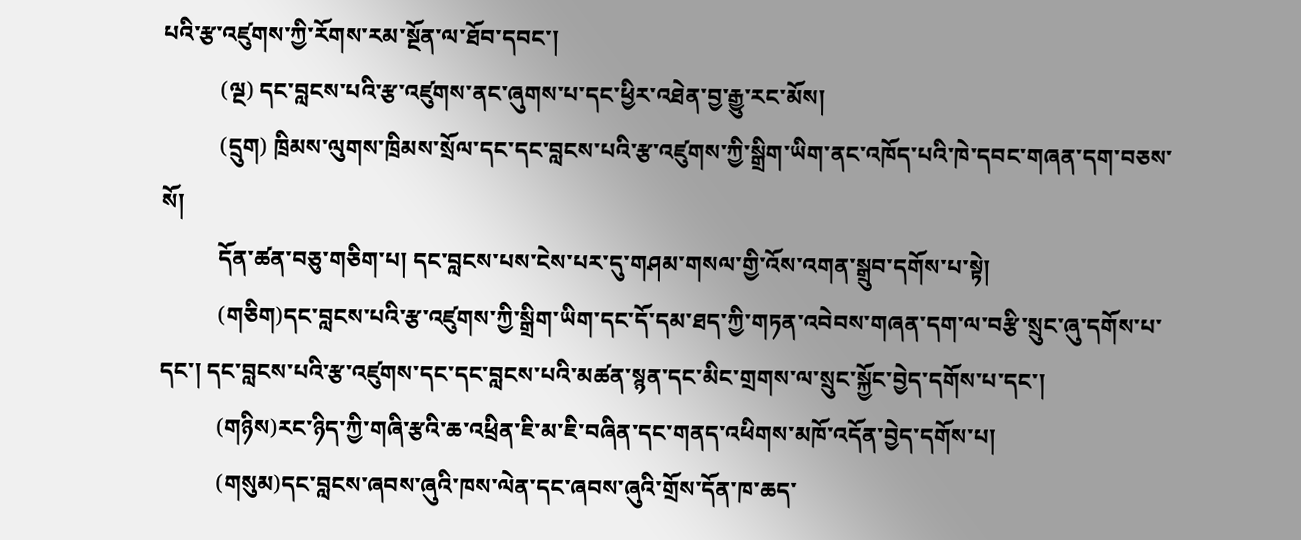པའི་རྩ་འཛུགས་ཀྱི་རོགས་རམ་སྔོན་ལ་ཐོབ་དབང་།
          (ལྔ) དང་བླངས་པའི་རྩ་འཛུགས་ནང་ཞུགས་པ་དང་ཕྱིར་འཐེན་བྱ་རྒྱུ་རང་མོས།
          (དྲུག) ཁྲིམས་ལུགས་ཁྲིམས་སྲོལ་དང་དང་བླངས་པའི་རྩ་འཛུགས་ཀྱི་སྒྲིག་ཡིག་ནང་འཁོད་པའི་ཁེ་དབང་གཞན་དག་བཅས་སོ།
          དོན་ཚན་བཅུ་གཅིག་པ། དང་བླངས་པས་ངེས་པར་དུ་གཤམ་གསལ་གྱི་འོས་འགན་སྒྲུབ་དགོས་པ་སྟེ།
          (གཅིག)དང་བླངས་པའི་རྩ་འཛུགས་ཀྱི་སྒྲིག་ཡིག་དང་དོ་དམ་ཐད་ཀྱི་གཏན་འབེབས་གཞན་དག་ལ་བརྩི་སྲུང་ཞུ་དགོས་པ་དང་། དང་བླངས་པའི་རྩ་འཛུགས་དང་དང་བླངས་པའི་མཚན་སྙན་དང་མིང་གྲགས་ལ་སྲུང་སྐྱོང་བྱེད་དགོས་པ་དང་།
          (གཉིས)རང་ཉིད་ཀྱི་གཞི་རྩའི་ཆ་འཕྲིན་ཇི་མ་ཇི་བཞིན་དང་གནད་འཕིགས་མཁོ་འདོན་བྱེད་དགོས་པ།
          (གསུམ)དང་བླངས་ཞབས་ཞུའི་ཁས་ལེན་དང་ཞབས་ཞུའི་གྲོས་དོན་ཁ་ཆད་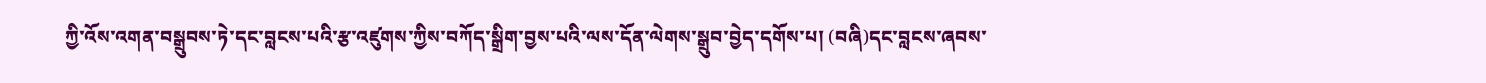ཀྱི་འོས་འགན་བསྒྲུབས་ཏེ་དང་བླངས་པའི་རྩ་འཛུགས་ཀྱིས་བཀོད་སྒྲིག་བྱས་པའི་ལས་དོན་ལེགས་སྒྲུབ་བྱེད་དགོས་པ། (བཞི)དང་བླངས་ཞབས་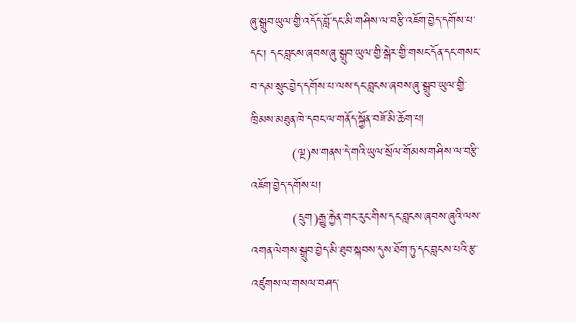ཞུ་སྒྲུབ་ཡུལ་གྱི་འདོད་བློ་དང་མི་གཤིས་ལ་བརྩི་འཇོག་བྱེད་དགོས་པ་དང་། དང་བླངས་ཞབས་ཞུ་སྒྲུབ་ཡུལ་གྱི་སྒེར་གྱི་གསང་དོན་དང་གསང་བ་དམ་སྲུང་བྱེད་དགོས་པ་ལས་དང་བླངས་ཞབས་ཞུ་སྒྲུབ་ཡུལ་གྱི་ཁྲིམས་མཐུན་ཁེ་དབང་ལ་གནོད་སྐྱོན་བཟོ་མི་ཆོག་པ།
          (ལྔ)ས་གནས་དེ་གའི་ཡུལ་སྲོལ་གོམས་གཤིས་ལ་བརྩི་འཇོག་བྱེད་དགོས་པ།
          (དྲུག)རྒྱུ་རྐྱེན་གང་རུང་གིས་དང་བླངས་ཞབས་ཞུའི་ལས་འགན་ལེགས་སྒྲུབ་བྱེད་མི་ཐུབ་སྐབས་དུས་ཐོག་ཏུ་དང་བླངས་པའི་རྩ་འཛུགས་ལ་གསལ་བཤད་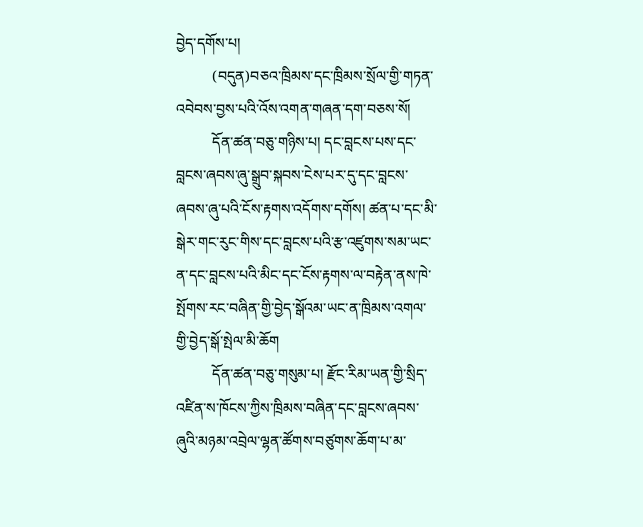བྱེད་དགོས་པ།
          (བདུན)བཅའ་ཁྲིམས་དང་ཁྲིམས་སྲོལ་གྱི་གཏན་འབེབས་བྱས་པའི་འོས་འགན་གཞན་དག་བཅས་སོ།
          དོན་ཚན་བཅུ་གཉིས་པ། དང་བླངས་པས་དང་བླངས་ཞབས་ཞུ་སྒྲུབ་སྐབས་ངེས་པར་དུ་དང་བླངས་ཞབས་ཞུ་པའི་ངོས་རྟགས་འདོགས་དགོས། ཚན་པ་དང་མི་སྒེར་གང་རུང་གིས་དང་བླངས་པའི་རྩ་འཛུགས་སམ་ཡང་ན་དང་བླངས་པའི་མིང་དང་ངོས་རྟགས་ལ་བརྟེན་ནས་ཁེ་སྤོགས་རང་བཞིན་གྱི་བྱེད་སྒོའམ་ཡང་ན་ཁྲིམས་འགལ་གྱི་བྱེད་སྒོ་སྤེལ་མི་ཆོག
          དོན་ཚན་བཅུ་གསུམ་པ། རྫོང་རིམ་ཡན་གྱི་སྲིད་འཛིན་ས་ཁོངས་ཀྱིས་ཁྲིམས་བཞིན་དང་བླངས་ཞབས་ཞུའི་མཉམ་འབྲེལ་ལྷན་ཚོགས་བཙུགས་ཆོག་པ་མ་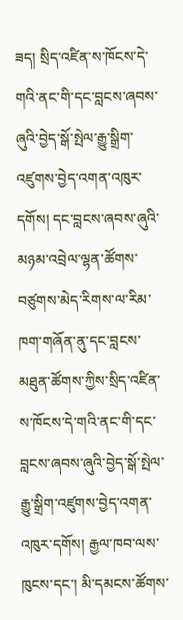ཟད། སྲིད་འཛིན་ས་ཁོངས་དེ་གའི་ནང་གི་དང་བླངས་ཞབས་ཞུའི་བྱེད་སྒོ་སྤེལ་རྒྱུ་སྒྲིག་འཛུགས་བྱེད་འགན་འཁུར་དགོས། དང་བླངས་ཞབས་ཞུའི་མཉམ་འབྲེལ་ལྷན་ཚོགས་བཙུགས་མེད་རིགས་ལ་རིམ་ཁག་གཞོན་ནུ་དང་བླངས་མཐུན་ཚོགས་ཀྱིས་སྲིད་འཛིན་ས་ཁོངས་དེ་གའི་ནང་གི་དང་བླངས་ཞབས་ཞུའི་བྱེད་སྒོ་སྤེལ་རྒྱུ་སྒྲིག་འཛུགས་བྱེད་འགན་འཁུར་དགོས། རྒྱལ་ཁབ་ལས་ཁུངས་དང་། མི་དམངས་ཚོགས་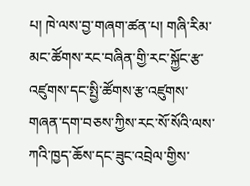པ། ཁེ་ལས་བྱ་གཞག་ཚན་པ། གཞི་རིམ་མང་ཚོགས་རང་བཞིན་གྱི་རང་སྐྱོང་རྩ་འཛུགས་དང་སྤྱི་ཚོགས་རྩ་འཛུགས་གཞན་དག་བཅས་ཀྱིས་རང་སོ་སོའི་ལས་ཀའི་ཁྱད་ཆོས་དང་ཟུང་འབྲེལ་གྱིས་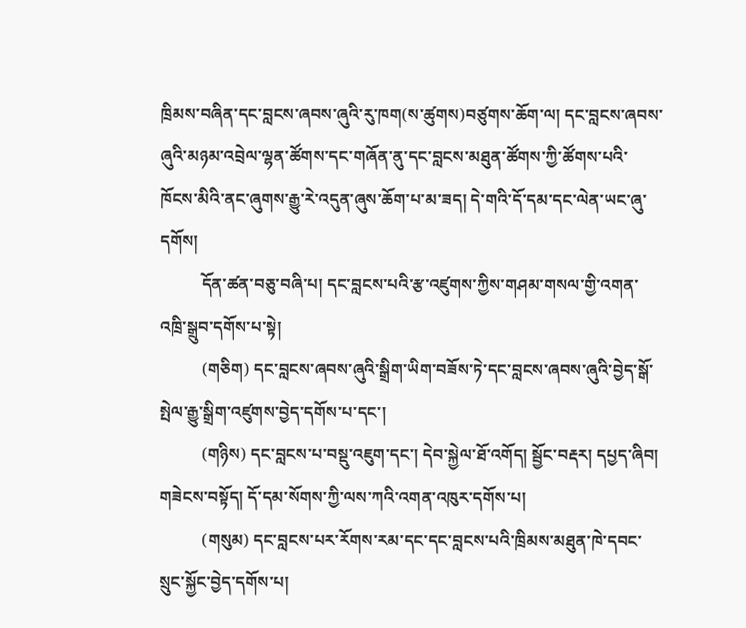ཁྲིམས་བཞིན་དང་བླངས་ཞབས་ཞུའི་རུ་ཁག(ས་ཚུགས)བཙུགས་ཆོག་ལ། དང་བླངས་ཞབས་ཞུའི་མཉམ་འབྲེལ་ལྷན་ཚོགས་དང་གཞོན་ནུ་དང་བླངས་མཐུན་ཚོགས་ཀྱི་ཚོགས་པའི་ཁོངས་མིའི་ནང་ཞུགས་རྒྱུ་རེ་འདུན་ཞུས་ཆོག་པ་མ་ཟད། དེ་གའི་དོ་དམ་དང་ལེན་ཡང་ཞུ་དགོས།
          དོན་ཚན་བཅུ་བཞི་པ། དང་བླངས་པའི་རྩ་འཛུགས་ཀྱིས་གཤམ་གསལ་གྱི་འགན་འཁྲི་སྒྲུབ་དགོས་པ་སྟེ།
          (གཅིག) དང་བླངས་ཞབས་ཞུའི་སྒྲིག་ཡིག་བཟོས་ཏེ་དང་བླངས་ཞབས་ཞུའི་བྱེད་སྒོ་སྤེལ་རྒྱུ་སྒྲིག་འཛུགས་བྱེད་དགོས་པ་དང་།
          (གཉིས) དང་བླངས་པ་བསྡུ་འཇུག་དང་། དེབ་སྐྱེལ་ཐོ་འགོད། སྦྱོང་བརྡར། དཔྱད་ཞིབ། གཟེངས་བསྟོད། དོ་དམ་སོགས་ཀྱི་ལས་ཀའི་འགན་འཁུར་དགོས་པ།
          (གསུམ) དང་བླངས་པར་རོགས་རམ་དང་དང་བླངས་པའི་ཁྲིམས་མཐུན་ཁེ་དབང་སྲུང་སྐྱོང་བྱེད་དགོས་པ།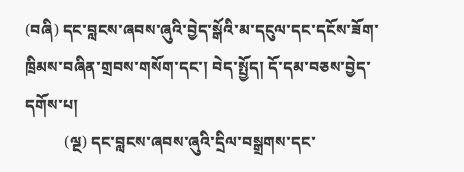(བཞི) དང་བླངས་ཞབས་ཞུའི་བྱེད་སྒོའི་མ་དངུལ་དང་དངོས་ཟོག་ཁྲིམས་བཞིན་གྲབས་གསོག་དང་། བེད་སྤྱོད། དོ་དམ་བཅས་བྱེད་དགོས་པ།
          (ལྔ) དང་བླངས་ཞབས་ཞུའི་དྲིལ་བསྒྲགས་དང་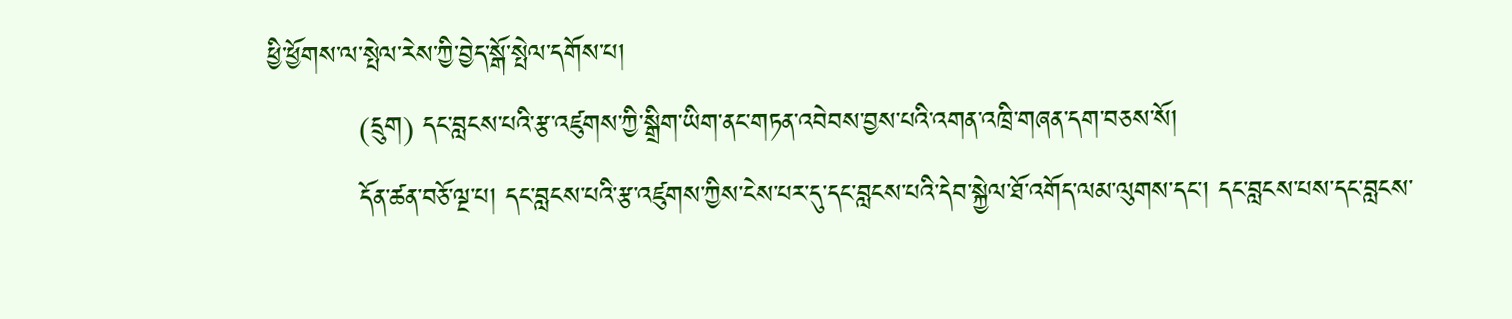ཕྱི་ཕྱོགས་ལ་སྤེལ་རེས་ཀྱི་བྱེད་སྒོ་སྤེལ་དགོས་པ།
          (དྲུག) དང་བླངས་པའི་རྩ་འཛུགས་ཀྱི་སྒྲིག་ཡིག་ནང་གཏན་འབེབས་བྱས་པའི་འགན་འཁྲི་གཞན་དག་བཅས་སོ།
          དོན་ཚན་བཅོ་ལྔ་པ། དང་བླངས་པའི་རྩ་འཛུགས་ཀྱིས་ངེས་པར་དུ་དང་བླངས་པའི་དེབ་སྐྱེལ་ཐོ་འགོད་ལམ་ལུགས་དང་། དང་བླངས་པས་དང་བླངས་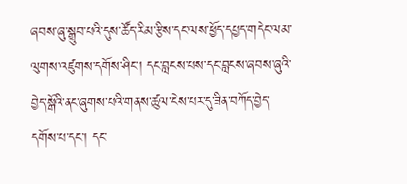ཞབས་ཞུ་སྒྲུབ་པའི་དུས་ཚོད་རིམ་རྩིས་དང་ལས་ཕྱོད་དཔྱད་གདེང་ལམ་ལུགས་འཛུགས་དགོས་ཤིང་། དང་བླངས་པས་དང་བླངས་ཞབས་ཞུའི་བྱེད་སྒོའི་ནང་ཞུགས་པའི་གནས་ཚུལ་ངེས་པར་དུ་ཟིན་བཀོད་བྱེད་དགོས་པ་དང་། དང་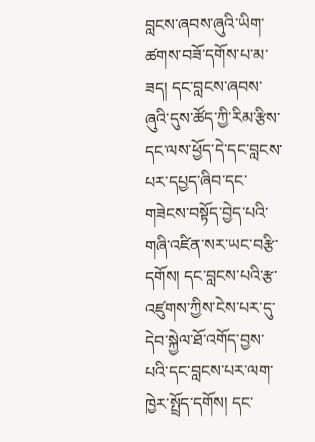བླངས་ཞབས་ཞུའི་ཡིག་ཚགས་བཟོ་དགོས་པ་མ་ཟད། དང་བླངས་ཞབས་ཞུའི་དུས་ཚོད་ཀྱི་རིམ་རྩིས་དང་ལས་ཕྱོད་དེ་དང་བླངས་པར་དཔྱད་ཞིབ་དང་གཟེངས་བསྟོད་བྱེད་པའི་གཞི་འཛིན་སར་ཡང་བརྩི་དགོས། དང་བླངས་པའི་རྩ་འཛུགས་ཀྱིས་ངེས་པར་དུ་དེབ་སྐྱེལ་ཐོ་འགོད་བྱས་པའི་དང་བླངས་པར་ལག་ཁྱེར་སྤྲོད་དགོས། དང་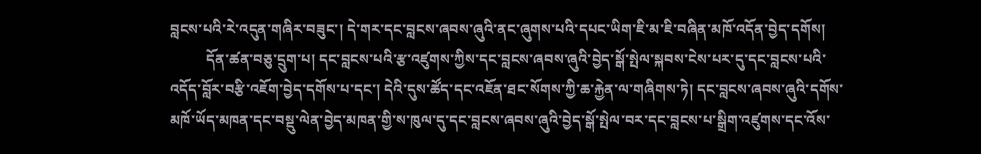བླངས་པའི་རེ་འདུན་གཞིར་བཟུང་། དེ་གར་དང་བླངས་ཞབས་ཞུའི་ནང་ཞུགས་པའི་དཔང་ཡིག་ཇི་མ་ཇི་བཞིན་མཁོ་འདོན་བྱེད་དགོས།
          དོན་ཚན་བཅུ་དྲུག་པ། དང་བླངས་པའི་རྩ་འཛུགས་ཀྱིས་དང་བླངས་ཞབས་ཞུའི་བྱེད་སྒོ་སྤེལ་སྐབས་ངེས་པར་དུ་དང་བླངས་པའི་འདོད་བློར་བརྩི་འཇོག་བྱེད་དགོས་པ་དང་། དེའི་དུས་ཚོད་དང་འཇོན་ཐང་སོགས་ཀྱི་ཆ་རྐྱེན་ལ་གཞིགས་ཏེ། དང་བླངས་ཞབས་ཞུའི་དགོས་མཁོ་ཡོད་མཁན་དང་བསྡུ་ལེན་བྱེད་མཁན་གྱི་ས་ཁུལ་དུ་དང་བླངས་ཞབས་ཞུའི་བྱེད་སྒོ་སྤེལ་བར་དང་བླངས་པ་སྒྲིག་འཛུགས་དང་འོས་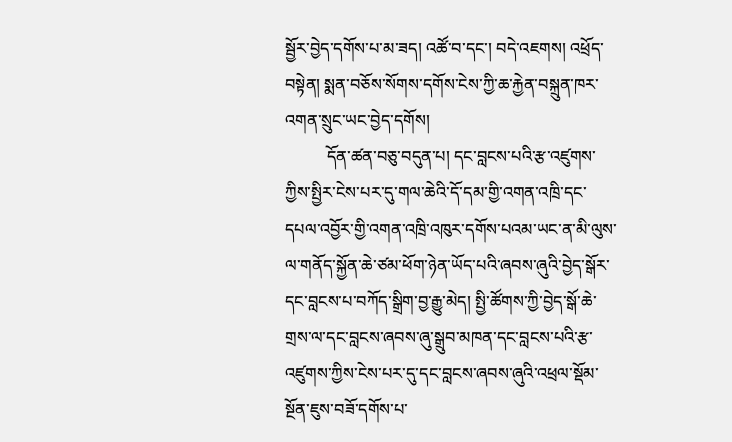སྦྱོར་བྱེད་དགོས་པ་མ་ཟད། འཚོ་བ་དང་། བདེ་འཇགས། འཕྲོད་བསྟེན། སྨན་བཅོས་སོགས་དགོས་ངེས་ཀྱི་ཆ་རྐྱེན་བསྐྲུན་ཁར་འགན་སྲུང་ཡང་བྱེད་དགོས།
          དོན་ཚན་བཅུ་བདུན་པ། དང་བླངས་པའི་རྩ་འཛུགས་ཀྱིས་སྤྱིར་ངེས་པར་དུ་གལ་ཆེའི་དོ་དམ་གྱི་འགན་འཁྲི་དང་དཔལ་འབྱོར་གྱི་འགན་འཁྲི་འཁུར་དགོས་པའམ་ཡང་ན་མི་ལུས་ལ་གནོད་སྐྱོན་ཆེ་ཙམ་ཕོག་ཉེན་ཡོད་པའི་ཞབས་ཞུའི་བྱེད་སྒོར་དང་བླངས་པ་བཀོད་སྒྲིག་བྱ་རྒྱུ་མེད། སྤྱི་ཚོགས་ཀྱི་བྱེད་སྒོ་ཆེ་གྲས་ལ་དང་བླངས་ཞབས་ཞུ་སྒྲུབ་མཁན་དང་བླངས་པའི་རྩ་འཛུགས་ཀྱིས་ངེས་པར་དུ་དང་བླངས་ཞབས་ཞུའི་འཕྲལ་སྡོམ་སྔོན་ཇུས་བཟོ་དགོས་པ་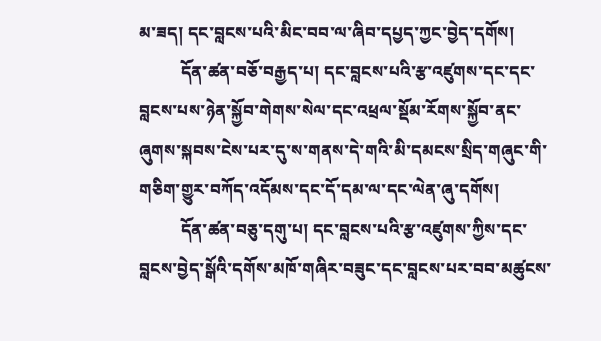མ་ཟད། དང་བླངས་པའི་མིང་བབ་ལ་ཞིབ་དཔྱད་ཀྱང་བྱེད་དགོས།
          དོན་ཚན་བཅོ་བརྒྱད་པ། དང་བླངས་པའི་རྩ་འཛུགས་དང་དང་བླངས་པས་ཉེན་སྐྱོབ་གེགས་སེལ་དང་འཕྲལ་སྡོམ་རོགས་སྐྱོབ་ནང་ཞུགས་སྐབས་ངེས་པར་དུ་ས་གནས་དེ་གའི་མི་དམངས་སྲིད་གཞུང་གི་གཅིག་གྱུར་བཀོད་འདོམས་དང་དོ་དམ་ལ་དང་ལེན་ཞུ་དགོས།
          དོན་ཚན་བཅུ་དགུ་པ། དང་བླངས་པའི་རྩ་འཛུགས་ཀྱིས་དང་བླངས་བྱེད་སྒོའི་དགོས་མཁོ་གཞིར་བཟུང་དང་བླངས་པར་བབ་མཚུངས་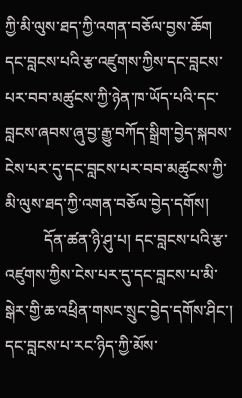ཀྱི་མི་ལུས་ཐད་ཀྱི་འགན་བཅོལ་བྱས་ཆོག དང་བླངས་པའི་རྩ་འཛུགས་ཀྱིས་དང་བླངས་པར་བབ་མཚུངས་ཀྱི་ཉེན་ཁ་ཡོད་པའི་དང་བླངས་ཞབས་ཞུ་བྱ་རྒྱུ་བཀོད་སྒྲིག་བྱེད་སྐབས་ངེས་པར་དུ་དང་བླངས་པར་བབ་མཚུངས་ཀྱི་མི་ལུས་ཐད་ཀྱི་འགན་བཅོལ་བྱེད་དགོས།
          དོན་ཚན་ཉི་ཤུ་པ། དང་བླངས་པའི་རྩ་འཛུགས་ཀྱིས་ངེས་པར་དུ་དང་བླངས་པ་མི་སྒེར་གྱི་ཆ་འཕྲིན་གསང་སྲུང་བྱེད་དགོས་ཤིང་། དང་བླངས་པ་རང་ཉིད་ཀྱི་མོས་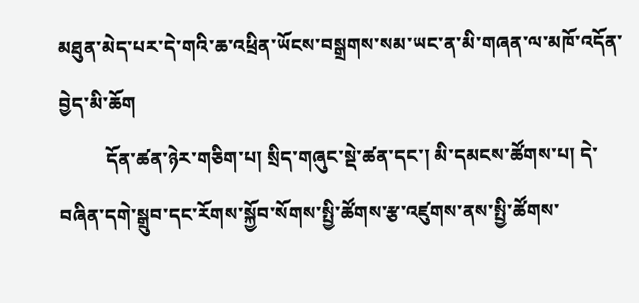མཐུན་མེད་པར་དེ་གའི་ཆ་འཕྲིན་ཡོངས་བསྒྲགས་སམ་ཡང་ན་མི་གཞན་ལ་མཁོ་འདོན་བྱེད་མི་ཆོག
          དོན་ཚན་ཉེར་གཅིག་པ། སྲིད་གཞུང་སྡེ་ཚན་དང་། མི་དམངས་ཚོགས་པ། དེ་བཞིན་དགེ་སྒྲུབ་དང་རོགས་སྐྱོབ་སོགས་སྤྱི་ཚོགས་རྩ་འཛུགས་ནས་སྤྱི་ཚོགས་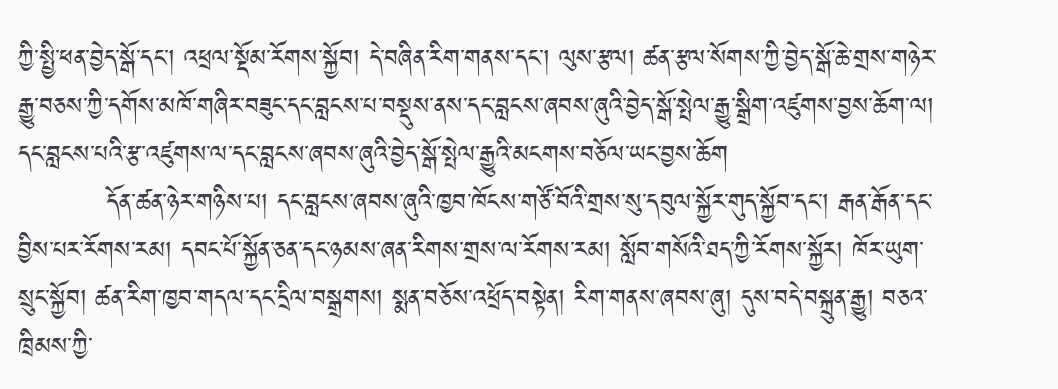ཀྱི་སྤྱི་ཕན་བྱེད་སྒོ་དང་། འཕྲལ་སྡོམ་རོགས་སྐྱོབ། དེ་བཞིན་རིག་གནས་དང་། ལུས་རྩལ། ཚན་རྩལ་སོགས་ཀྱི་བྱེད་སྒོ་ཆེ་གྲས་གཉེར་རྒྱུ་བཅས་ཀྱི་དགོས་མཁོ་གཞིར་བཟུང་དང་བླངས་པ་བསྡུས་ནས་དང་བླངས་ཞབས་ཞུའི་བྱེད་སྒོ་སྤེལ་རྒྱུ་སྒྲིག་འཛུགས་བྱས་ཆོག་ལ། དང་བླངས་པའི་རྩ་འཛུགས་ལ་དང་བླངས་ཞབས་ཞུའི་བྱེད་སྒོ་སྤེལ་རྒྱུའི་མངགས་བཅོལ་ཡང་བྱས་ཆོག
          དོན་ཚན་ཉེར་གཉིས་པ། དང་བླངས་ཞབས་ཞུའི་ཁྱབ་ཁོངས་གཙོ་བོའི་གྲས་སུ་དབུལ་སྐྱོར་གུད་སྐྱོབ་དང་། རྒན་རྒོན་དང་བྱིས་པར་རོགས་རམ། དབང་པོ་སྐྱོན་ཅན་དང་ཉམས་ཞན་རིགས་གྲས་ལ་རོགས་རམ། སློབ་གསོའི་ཐད་ཀྱི་རོགས་སྐྱོར། ཁོར་ཡུག་སྲུང་སྐྱོབ། ཚན་རིག་ཁྱབ་གདལ་དང་དྲིལ་བསྒྲགས། སྨན་བཅོས་འཕྲོད་བསྟེན། རིག་གནས་ཞབས་ཞུ། དུས་བདེ་བསྐྲུན་རྒྱུ། བཅའ་ཁྲིམས་ཀྱི་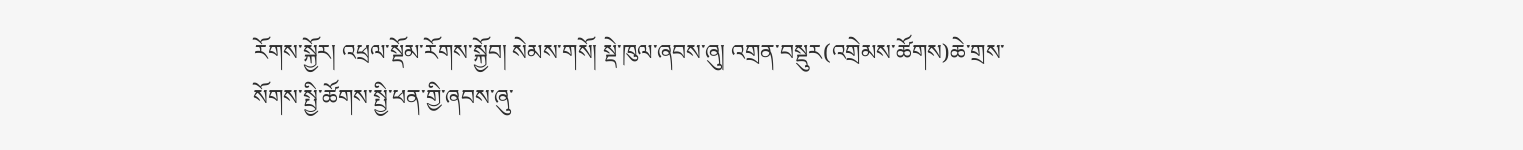རོགས་སྐྱོར། འཕྲལ་སྡོམ་རོགས་སྐྱོབ། སེམས་གསོ། སྡེ་ཁུལ་ཞབས་ཞུ། འགྲན་བསྡུར(འགྲེམས་ཚོགས)ཆེ་གྲས་སོགས་སྤྱི་ཚོགས་སྤྱི་ཕན་གྱི་ཞབས་ཞུ་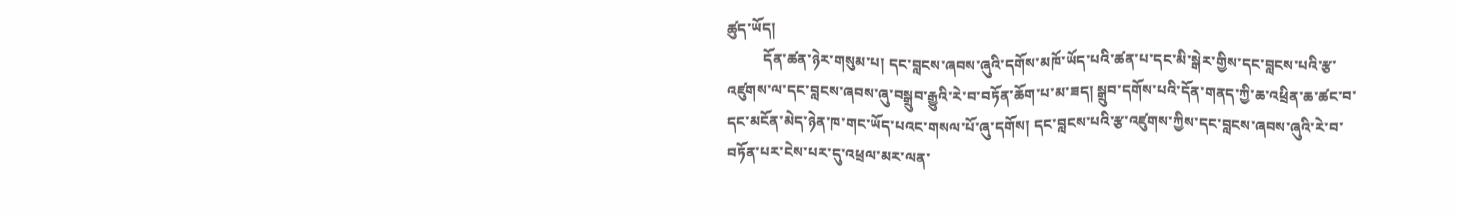ཚུད་ཡོད།
          དོན་ཚན་ཉེར་གསུམ་པ། དང་བླངས་ཞབས་ཞུའི་དགོས་མཁོ་ཡོད་པའི་ཚན་པ་དང་མི་སྒེར་གྱིས་དང་བླངས་པའི་རྩ་འཛུགས་ལ་དང་བླངས་ཞབས་ཞུ་བསྒྲུབ་རྒྱུའི་རེ་བ་བཏོན་ཆོག་པ་མ་ཟད། སྒྲུབ་དགོས་པའི་དོན་གནད་ཀྱི་ཆ་འཕྲིན་ཆ་ཚང་བ་དང་མངོན་མེད་ཉེན་ཁ་གང་ཡོད་པའང་གསལ་པོ་ཞུ་དགོས། དང་བླངས་པའི་རྩ་འཛུགས་ཀྱིས་དང་བླངས་ཞབས་ཞུའི་རེ་བ་བཏོན་པར་ངེས་པར་དུ་འཕྲལ་མར་ལན་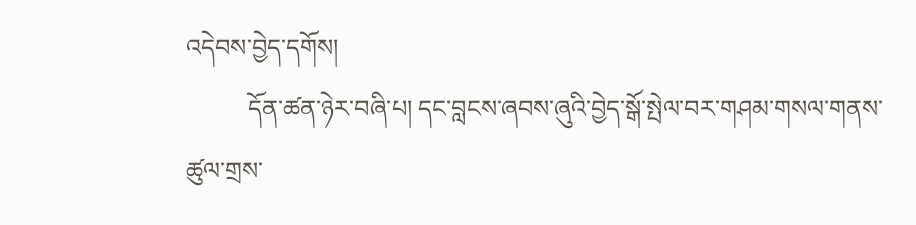འདེབས་བྱེད་དགོས།
          དོན་ཚན་ཉེར་བཞི་པ། དང་བླངས་ཞབས་ཞུའི་བྱེད་སྒོ་སྤེལ་བར་གཤམ་གསལ་གནས་ཚུལ་གྲས་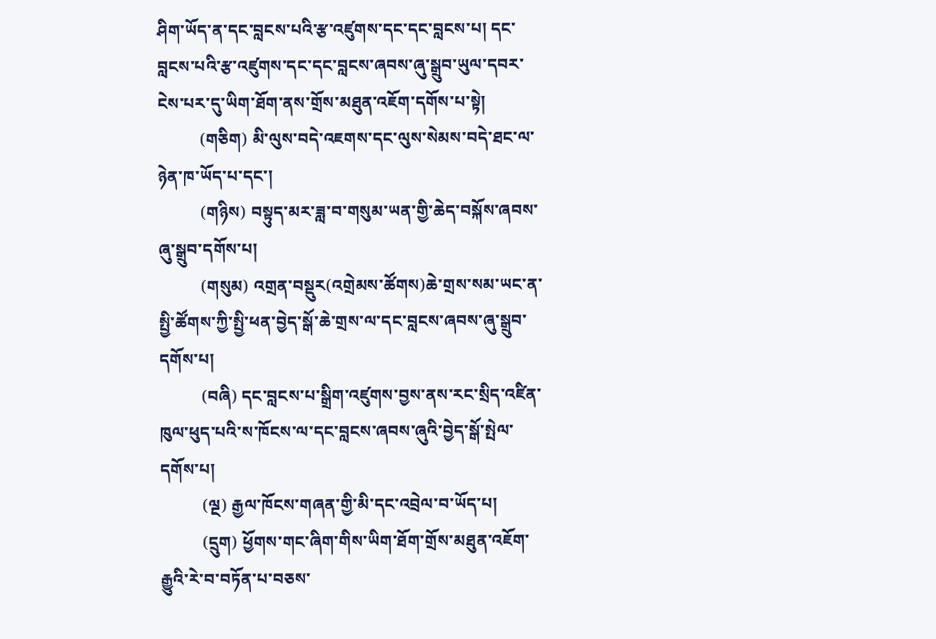ཤིག་ཡོད་ན་དང་བླངས་པའི་རྩ་འཛུགས་དང་དང་བླངས་པ། དང་བླངས་པའི་རྩ་འཛུགས་དང་དང་བླངས་ཞབས་ཞུ་སྒྲུབ་ཡུལ་དབར་ངེས་པར་དུ་ཡིག་ཐོག་ནས་གྲོས་མཐུན་འཇོག་དགོས་པ་སྟེ།
          (གཅིག) མི་ལུས་བདེ་འཇགས་དང་ལུས་སེམས་བདེ་ཐང་ལ་ཉེན་ཁ་ཡོད་པ་དང་།
          (གཉིས) བསྟུད་མར་ཟླ་བ་གསུམ་ཡན་གྱི་ཆེད་བསྐོས་ཞབས་ཞུ་སྒྲུབ་དགོས་པ།
          (གསུམ) འགྲན་བསྡུར(འགྲེམས་ཚོགས)ཆེ་གྲས་སམ་ཡང་ན་སྤྱི་ཚོགས་ཀྱི་སྤྱི་ཕན་བྱེད་སྒོ་ཆེ་གྲས་ལ་དང་བླངས་ཞབས་ཞུ་སྒྲུབ་དགོས་པ།
          (བཞི) དང་བླངས་པ་སྒྲིག་འཛུགས་བྱས་ནས་རང་སྲིད་འཛིན་ཁུལ་ཕུད་པའི་ས་ཁོངས་ལ་དང་བླངས་ཞབས་ཞུའི་བྱེད་སྒོ་སྤེལ་དགོས་པ།
          (ལྔ) རྒྱལ་ཁོངས་གཞན་གྱི་མི་དང་འབྲེལ་བ་ཡོད་པ།
          (དྲུག) ཕྱོགས་གང་ཞིག་གིས་ཡིག་ཐོག་གྲོས་མཐུན་འཇོག་རྒྱུའི་རེ་བ་བཏོན་པ་བཅས་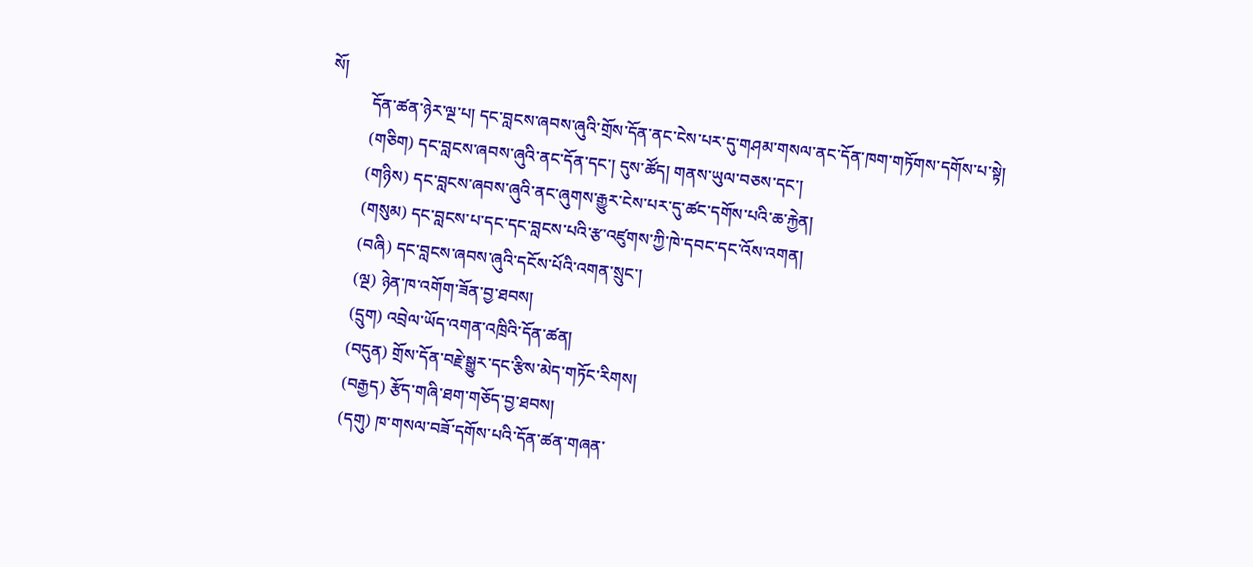སོ།
          དོན་ཚན་ཉེར་ལྔ་པ། དང་བླངས་ཞབས་ཞུའི་གྲོས་དོན་ནང་ངེས་པར་དུ་གཤམ་གསལ་ནང་དོན་ཁག་གཏོགས་དགོས་པ་སྟེ།
          (གཅིག) དང་བླངས་ཞབས་ཞུའི་ནང་དོན་དང་། དུས་ཚོད། གནས་ཡུལ་བཅས་དང་།
          (གཉིས) དང་བླངས་ཞབས་ཞུའི་ནང་ཞུགས་རྒྱུར་ངེས་པར་དུ་ཚང་དགོས་པའི་ཆ་རྐྱེན།
          (གསུམ) དང་བླངས་པ་དང་དང་བླངས་པའི་རྩ་འཛུགས་ཀྱི་ཁེ་དབང་དང་འོས་འགན།
          (བཞི) དང་བླངས་ཞབས་ཞུའི་དངོས་པོའི་འགན་སྲུང་།
          (ལྔ) ཉེན་ཁ་འགོག་ཟོན་བྱ་ཐབས།
          (དྲུག) འབྲེལ་ཡོད་འགན་འཁྲིའི་དོན་ཚན།
          (བདུན) གྲོས་དོན་བརྗེ་སྒྱུར་དང་རྩིས་མེད་གཏོང་རིགས།
          (བརྒྱད) རྩོད་གཞི་ཐག་གཅོད་བྱ་ཐབས།
          (དགུ) ཁ་གསལ་བཟོ་དགོས་པའི་དོན་ཚན་གཞན་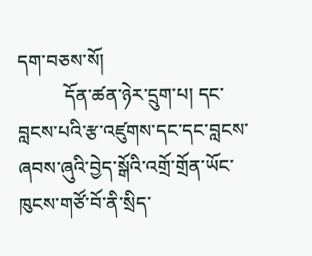དག་བཅས་སོ།
          དོན་ཚན་ཉེར་དྲུག་པ། དང་བླངས་པའི་རྩ་འཛུགས་དང་དང་བླངས་ཞབས་ཞུའི་བྱེད་སྒོའི་འགྲོ་གྲོན་ཡོང་ཁུངས་གཙོ་བོ་ནི་སྲིད་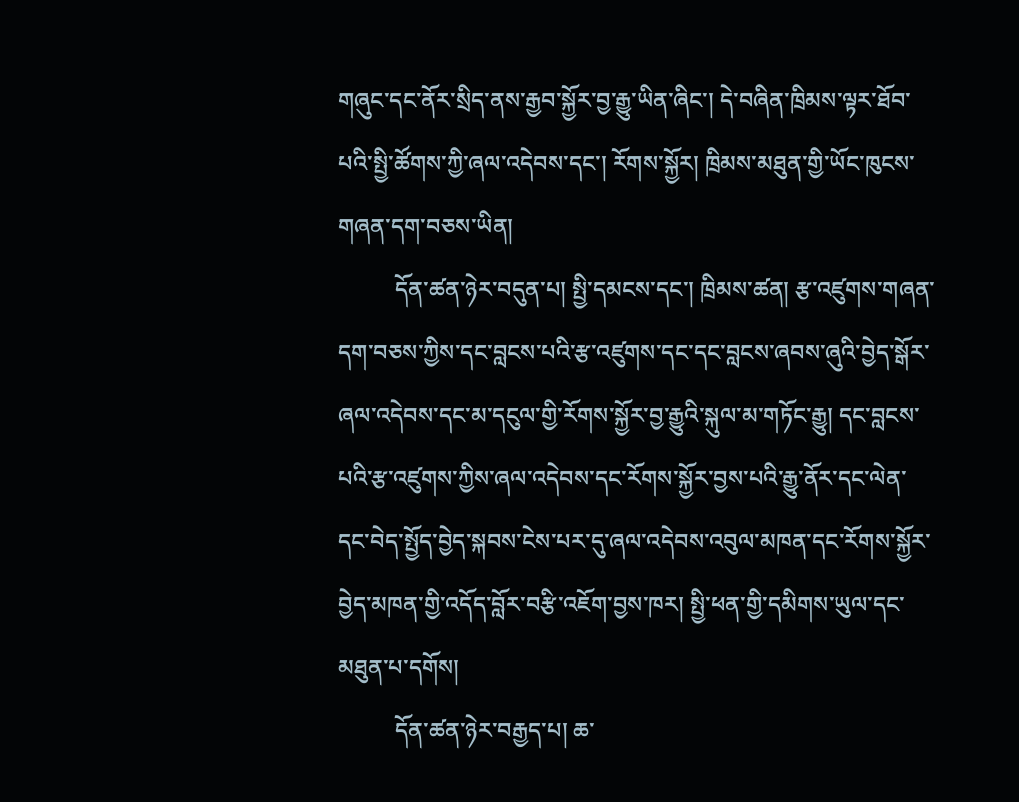གཞུང་དང་ནོར་སྲིད་ནས་རྒྱབ་སྐྱོར་བྱ་རྒྱུ་ཡིན་ཞིང་། དེ་བཞིན་ཁྲིམས་ལྟར་ཐོབ་པའི་སྤྱི་ཚོགས་ཀྱི་ཞལ་འདེབས་དང་། རོགས་སྐྱོར། ཁྲིམས་མཐུན་གྱི་ཡོང་ཁུངས་གཞན་དག་བཅས་ཡིན།
          དོན་ཚན་ཉེར་བདུན་པ། སྤྱི་དམངས་དང་། ཁྲིམས་ཚན། རྩ་འཛུགས་གཞན་དག་བཅས་ཀྱིས་དང་བླངས་པའི་རྩ་འཛུགས་དང་དང་བླངས་ཞབས་ཞུའི་བྱེད་སྒོར་ཞལ་འདེབས་དང་མ་དངུལ་གྱི་རོགས་སྐྱོར་བྱ་རྒྱུའི་སྐུལ་མ་གཏོང་རྒྱུ། དང་བླངས་པའི་རྩ་འཛུགས་ཀྱིས་ཞལ་འདེབས་དང་རོགས་སྐྱོར་བྱས་པའི་རྒྱུ་ནོར་དང་ལེན་དང་བེད་སྤྱོད་བྱེད་སྐབས་ངེས་པར་དུ་ཞལ་འདེབས་འབུལ་མཁན་དང་རོགས་སྐྱོར་བྱེད་མཁན་གྱི་འདོད་བློར་བརྩི་འཇོག་བྱས་ཁར། སྤྱི་ཕན་གྱི་དམིགས་ཡུལ་དང་མཐུན་པ་དགོས།
          དོན་ཚན་ཉེར་བརྒྱད་པ། ཆ་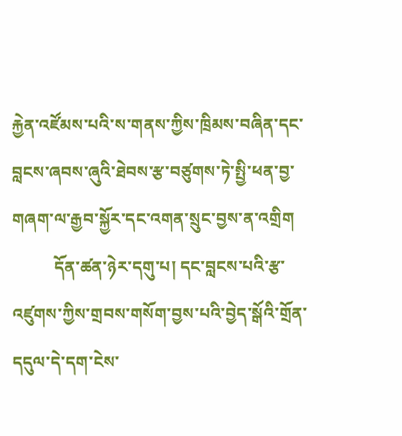རྐྱེན་འཛོམས་པའི་ས་གནས་ཀྱིས་ཁྲིམས་བཞིན་དང་བླངས་ཞབས་ཞུའི་ཐེབས་རྩ་བཙུགས་ཏེ་སྤྱི་ཕན་བྱ་གཞག་ལ་རྒྱབ་སྐྱོར་དང་འགན་སྲུང་བྱས་ན་འགྲིག
          དོན་ཚན་ཉེར་དགུ་པ། དང་བླངས་པའི་རྩ་འཛུགས་ཀྱིས་གྲབས་གསོག་བྱས་པའི་བྱེད་སྒོའི་གྲོན་དདུལ་དེ་དག་ངེས་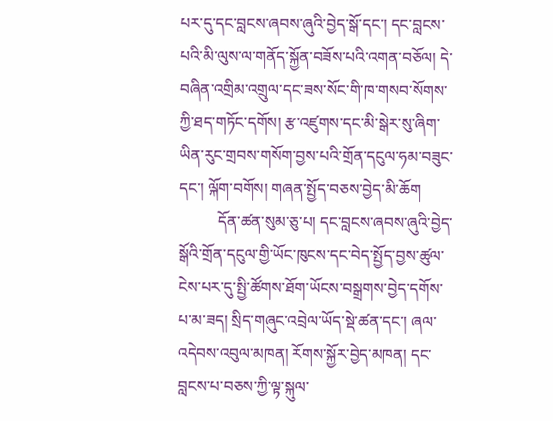པར་དུ་དང་བླངས་ཞབས་ཞུའི་བྱེད་སྒོ་དང་། དང་བླངས་པའི་མི་ལུས་ལ་གནོད་སྐྱོན་བཟོས་པའི་འགན་བཅོལ། དེ་བཞིན་འགྲིམ་འགྲུལ་དང་ཟས་སོང་གི་ཁ་གསབ་སོགས་ཀྱི་ཐད་གཏོང་དགོས། རྩ་འཛུགས་དང་མི་སྒེར་སུ་ཞིག་ཡིན་རུང་གྲབས་གསོག་བྱས་པའི་གྲོན་དངུལ་ཧམ་བཟུང་དང་། ལྐོག་བགོས། གཞན་སྤྱོད་བཅས་བྱེད་མི་ཆོག
          དོན་ཚན་སུམ་ཅུ་པ། དང་བླངས་ཞབས་ཞུའི་བྱེད་སྒོའི་གྲོན་དངུལ་གྱི་ཡོང་ཁུངས་དང་བེད་སྤྱོད་བྱས་ཚུལ་ངེས་པར་དུ་སྤྱི་ཚོགས་ཐོག་ཡོངས་བསྒྲགས་བྱེད་དགོས་པ་མ་ཟད། སྲིད་གཞུང་འབྲེལ་ཡོད་སྡེ་ཚན་དང་། ཞལ་འདེབས་འབུལ་མཁན། རོགས་སྐྱོར་བྱེད་མཁན། དང་བླངས་པ་བཅས་ཀྱི་ལྟ་སྐུལ་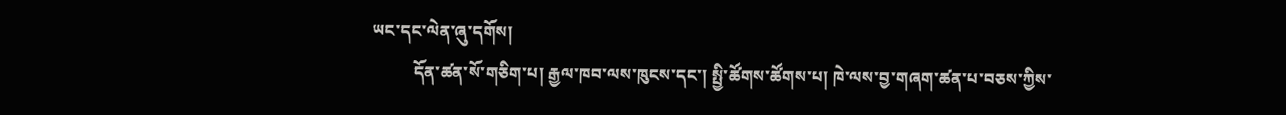ཡང་དང་ལེན་ཞུ་དགོས།
          དོན་ཚན་སོ་གཅིག་པ། རྒྱལ་ཁབ་ལས་ཁུངས་དང་། སྤྱི་ཚོགས་ཚོགས་པ། ཁེ་ལས་བྱ་གཞག་ཚན་པ་བཅས་ཀྱིས་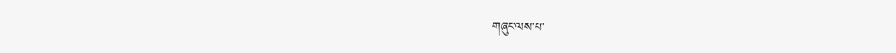གཞུང་ལས་པ་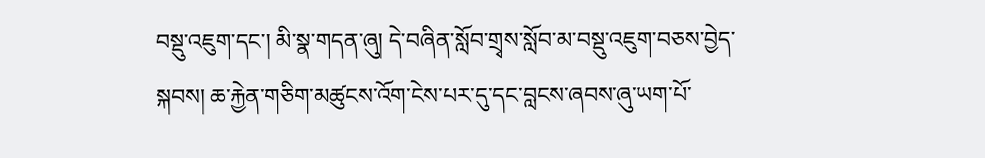བསྡུ་འཇུག་དང་། མི་སྣ་གདན་ཞུ། དེ་བཞིན་སློབ་གྲྭས་སློབ་མ་བསྡུ་འཇུག་བཅས་བྱེད་སྐབས། ཆ་རྐྱེན་གཅིག་མཚུངས་འོག་ངེས་པར་དུ་དང་བླངས་ཞབས་ཞུ་ཡག་པོ་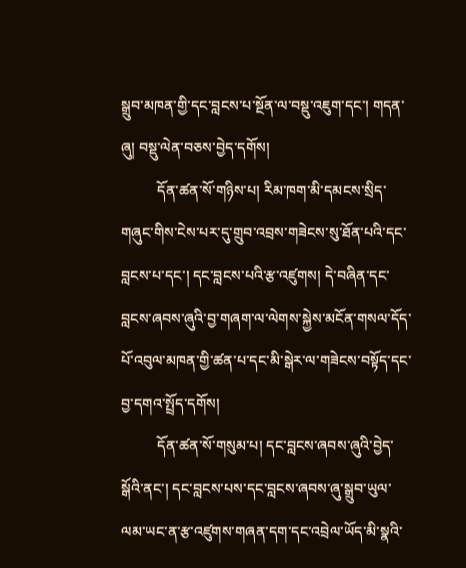སྒྲུབ་མཁན་གྱི་དང་བླངས་པ་སྔོན་ལ་བསྡུ་འཇུག་དང་། གདན་ཞུ། བསྡུ་ལེན་བཅས་བྱེད་དགོས།
          དོན་ཚན་སོ་གཉིས་པ། རིམ་ཁག་མི་དམངས་སྲིད་གཞུང་གིས་ངེས་པར་དུ་གྲུབ་འབྲས་གཟེངས་སུ་ཐོན་པའི་དང་བླངས་པ་དང་། དང་བླངས་པའི་རྩ་འཛུགས། དེ་བཞིན་དང་བླངས་ཞབས་ཞུའི་བྱ་གཞག་ལ་ལེགས་སྐྱེས་མངོན་གསལ་དོད་པོ་འབུལ་མཁན་གྱི་ཚན་པ་དང་མི་སྒེར་ལ་གཟེངས་བསྟོད་དང་བྱ་དགའ་སྤྲོད་དགོས།
          དོན་ཚན་སོ་གསུམ་པ། དང་བླངས་ཞབས་ཞུའི་བྱེད་སྒོའི་ནང་། དང་བླངས་པས་དང་བླངས་ཞབས་ཞུ་སྒྲུབ་ཡུལ་ལམ་ཡང་ན་རྩ་འཛུགས་གཞན་དག་དང་འབྲེལ་ཡོད་མི་སྣའི་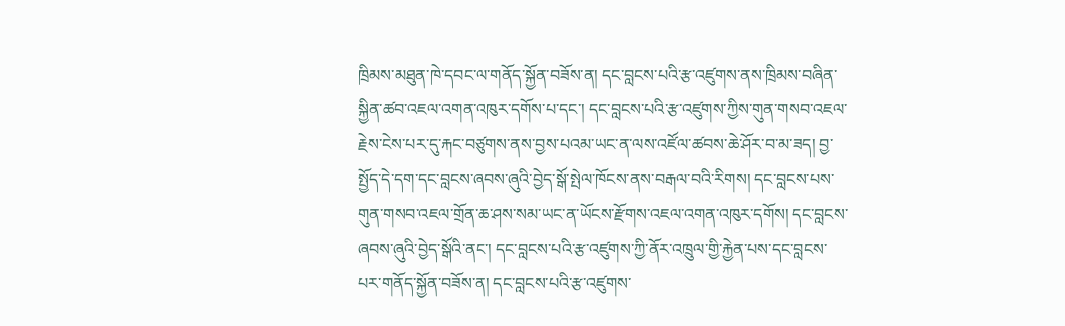ཁྲིམས་མཐུན་ཁེ་དབང་ལ་གནོད་སྐྱོན་བཟོས་ན། དང་བླངས་པའི་རྩ་འཛུགས་ནས་ཁྲིམས་བཞིན་སྐྱིན་ཚབ་འཇལ་འགན་འཁུར་དགོས་པ་དང་། དང་བླངས་པའི་རྩ་འཛུགས་ཀྱིས་གུན་གསབ་འཇལ་རྗེས་ངེས་པར་དུ་རྐང་བཙུགས་ནས་བྱས་པའམ་ཡང་ན་ལས་འཛོལ་ཚབས་ཆེ་ཤོར་བ་མ་ཟད། བྱ་སྤྱོད་དེ་དག་དང་བླངས་ཞབས་ཞུའི་བྱེད་སྒོ་སྤེལ་ཁོངས་ནས་བརྒལ་བའི་རིགས། དང་བླངས་པས་གུན་གསབ་འཇལ་གྲོན་ཆ་ཤས་སམ་ཡང་ན་ཡོངས་རྫོགས་འཇལ་འགན་འཁུར་དགོས། དང་བླངས་ཞབས་ཞུའི་བྱེད་སྒོའི་ནང་། དང་བླངས་པའི་རྩ་འཛུགས་ཀྱི་ནོར་འཁྲུལ་གྱི་རྐྱེན་པས་དང་བླངས་པར་གནོད་སྐྱོན་བཟོས་ན། དང་བླངས་པའི་རྩ་འཛུགས་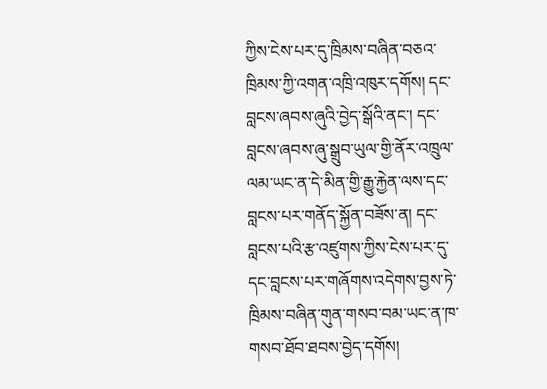ཀྱིས་ངེས་པར་དུ་ཁྲིམས་བཞིན་བཅའ་ཁྲིམས་ཀྱི་འགན་འཁྲི་འཁུར་དགོས། དང་བླངས་ཞབས་ཞུའི་བྱེད་སྒོའི་ནང་། དང་བླངས་ཞབས་ཞུ་སྒྲུབ་ཡུལ་གྱི་ནོར་འཁྲུལ་ལམ་ཡང་ན་དེ་མིན་གྱི་རྒྱུ་རྐྱེན་ལས་དང་བླངས་པར་གནོད་སྐྱོན་བཟོས་ན། དང་བླངས་པའི་རྩ་འཛུགས་ཀྱིས་ངེས་པར་དུ་དང་བླངས་པར་གཞོགས་འདེགས་བྱས་ཏེ་ཁྲིམས་བཞིན་གུན་གསབ་བམ་ཡང་ན་ཁ་གསབ་ཐོབ་ཐབས་བྱེད་དགོས།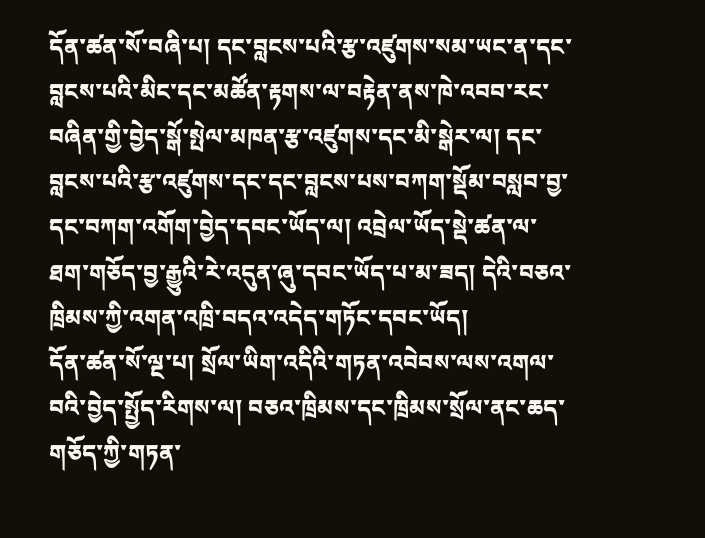དོན་ཚན་སོ་བཞི་པ། དང་བླངས་པའི་རྩ་འཛུགས་སམ་ཡང་ན་དང་བླངས་པའི་མིང་དང་མཚོན་རྟགས་ལ་བརྟེན་ནས་ཁེ་འབབ་རང་བཞིན་གྱི་བྱེད་སྒོ་སྤེལ་མཁན་རྩ་འཛུགས་དང་མི་སྒེར་ལ། དང་བླངས་པའི་རྩ་འཛུགས་དང་དང་བླངས་པས་བཀག་སྡོམ་བསླབ་བྱ་དང་བཀག་འགོག་བྱེད་དབང་ཡོད་ལ། འབྲེལ་ཡོད་སྡེ་ཚན་ལ་ཐག་གཅོད་བྱ་རྒྱུའི་རེ་འདུན་ཞུ་དབང་ཡོད་པ་མ་ཟད། དེའི་བཅའ་ཁྲིམས་ཀྱི་འགན་འཁྲི་བདའ་འདེད་གཏོང་དབང་ཡོད།
དོན་ཚན་སོ་ལྔ་པ། སྲོལ་ཡིག་འདིའི་གཏན་འབེབས་ལས་འགལ་བའི་བྱེད་སྤྱོད་རིགས་ལ། བཅའ་ཁྲིམས་དང་ཁྲིམས་སྲོལ་ནང་ཆད་གཅོད་ཀྱི་གཏན་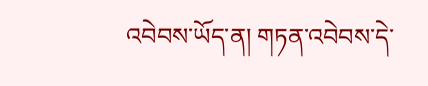འབེབས་ཡོད་ན། གཏན་འབེབས་དེ་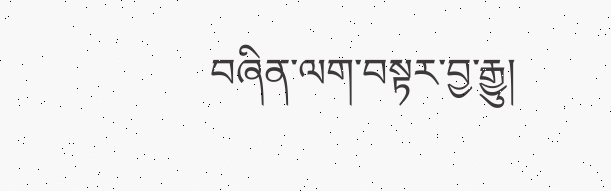བཞིན་ལག་བསྟར་བྱ་རྒྱུ།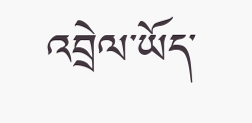འབྲེལ་ཡོད་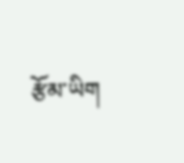རྩོམ་ཡིག